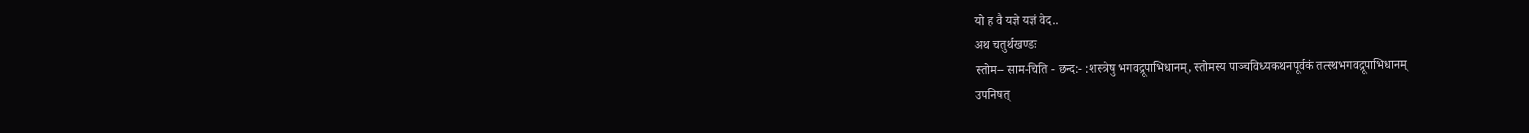यो ह वै यज्ञे यज्ञं वेद..
अथ चतुर्थखण्डः
स्तोम-- साम-चिति - छन्द:- :शस्त्रेषु भगवद्रूपाभिधानम्, स्तोमस्य पाञ्चविध्यकथनपूर्वकं तत्स्थभगवद्रूपाभिधानम्
उपनिषत्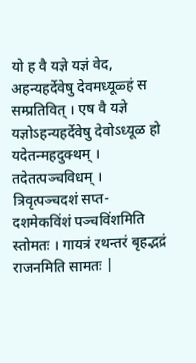यो ह वै यज्ञे यज्ञं वेद, अहन्यहर्देवेषु देवमध्यूळ्हं स सम्प्रतिवित् । एष वै यज्ञे यज्ञोऽहन्यहर्देवेषु देवोऽध्यूळ हो यदेतन्महदुक्थम् । तदेतत्पञ्चविधम् । त्रिवृत्पञ्चदशं सप्त- दशमेकविंशं पञ्चविंशमिति स्तोमतः । गायत्रं रथन्तरं बृहद्भद्रं राजनमिति सामतः |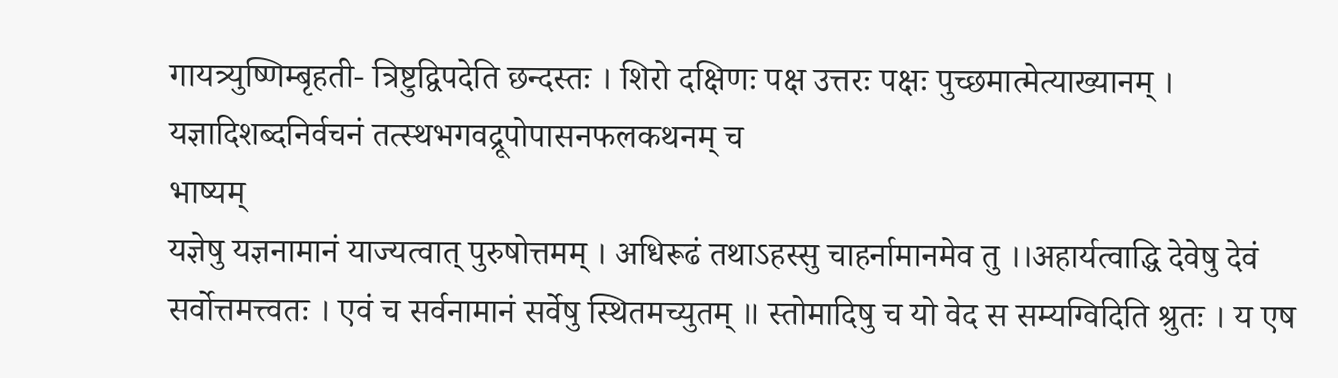गायत्र्युष्णिम्बृहती- त्रिष्टुद्विपदेति छन्दस्तः । शिरो दक्षिणः पक्ष उत्तरः पक्षः पुच्छमात्मेत्याख्यानम् ।
यज्ञादिशब्दनिर्वचनं तत्स्थभगवद्रूपोपासनफलकथनम् च
भाष्यम्
यज्ञेषु यज्ञनामानं याज्यत्वात् पुरुषोत्तमम् । अधिरूढं तथाऽहस्सु चाहर्नामानमेव तु ।।अहार्यत्वाद्धि देवेषु देवं सर्वोत्तमत्त्वतः । एवं च सर्वनामानं सर्वेषु स्थितमच्युतम् ॥ स्तोमादिषु च यो वेद स सम्यग्विदिति श्रुतः । य एष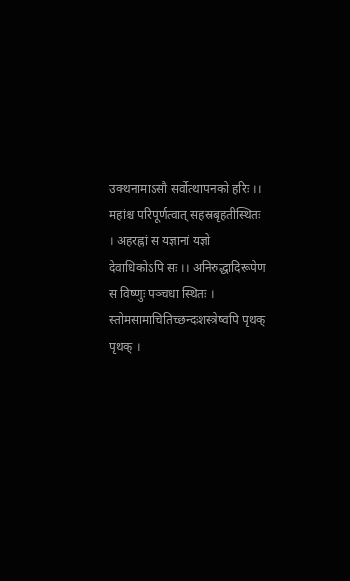उक्थनामाऽसौ सर्वोत्थापनको हरिः ।। महांश्च परिपूर्णत्वात् सहस्रबृहतीस्थितः । अहरह्नां स यज्ञानां यज्ञो देवाधिकोऽपि सः ।। अनिरुद्धादिरूपेण स विष्णुः पञ्चधा स्थितः । स्तोमसामाचितिच्छन्दःशस्त्रेष्वपि पृथक् पृथक् ।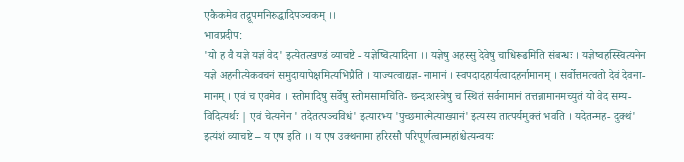एकैकमेव तद्रूपमनिरुद्धादिपञ्चकम् ।।
भावप्रदीप:
'यो ह वै यज्ञे यज्ञं वेद' इत्येतत्खण्डं व्याचष्टे - यज्ञेष्वित्यादिना ।। यज्ञेषु अहस्सु देवेषु चाधिरूढमिति संबन्धः । यज्ञेष्वहस्स्वित्यनेन यज्ञे अहनीत्येकवचनं समुदायापेक्षमित्यभिप्रैति । याज्यत्वाद्यज्ञ- नामानं । स्वपदादहार्यत्वादहर्नामानम् । सर्वोत्तमत्वतो देवं देवना- मानम् । एवं च एवमेव । स्तोमादिषु सर्वेषु स्तोमसामचिति- छन्दःशस्त्रेषु च स्थितं सर्वनामानं तत्तन्नामानमच्युतं यो वेद सम्य- विदित्यर्थः | एवं चेत्यनेन ' तदेतत्पञ्चविधं' इत्यारभ्य 'पुच्छमात्मेत्याख्यानं' इत्यस्य तात्पर्यमुक्तं भवति । यदेतन्मह- दुक्थं' इत्यंशं व्याचष्टे – य एष इति ।। य एष उक्थनामा हरिरसौ परिपूर्णत्वान्महांश्चेत्यन्वयः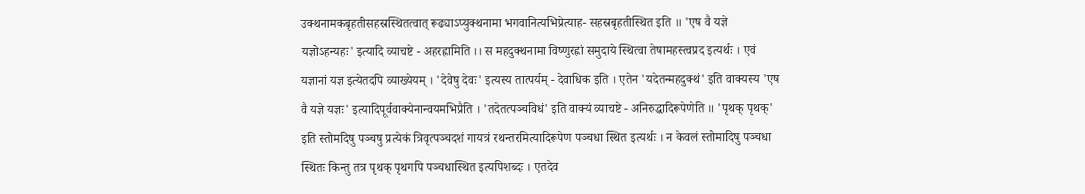उक्थनामकबृहतीसहस्रस्थितत्वात् रूढ्याऽप्युक्थनामा भगवानित्यभिप्रेत्याह- सहस्रबृहतीस्थित इति ॥ 'एष वै यज्ञे यज्ञोऽहन्यहः' इत्यादि व्याचष्टे - अहरह्नामिति ।। स महदुक्थनामा विष्णुरह्नां समुदाये स्थित्वा तेषामहस्त्वप्रद इत्यर्थः । एवं यज्ञानां यज्ञ इत्येतदपि व्याख्येयम् । 'देवेषु देवः' इत्यस्य तात्पर्यम् - देवाधिक इति । एतेन 'यदेतन्महदुक्थं' इति वाक्यस्य 'एष वै यज्ञे यज्ञः' इत्यादिपूर्ववाक्येनान्वयमभिप्रैति । 'तदेतत्पञ्चविधं' इति वाक्यं व्याचष्टे - अनिरुद्धादिरूपेणेति ॥ 'पृथक् पृथक्' इति स्तोमदिषु पञ्चषु प्रत्येकं त्रिवृत्पञ्चदशं गायत्रं रथन्तरमित्यादिरूपेण पञ्चधा स्थित इत्यर्थः । न केवलं स्तोमादिषु पञ्चधा स्थितः किन्तु तत्र पृथक् पृथगपि पञ्चधास्थित इत्यपिशब्दः । एतदेव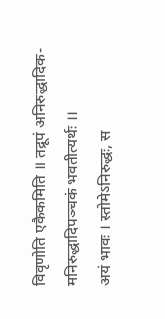विवृणोति एकैकमिति ॥ तद्रूपं अनिरुद्धादिक- मनिरुद्धादिपञ्चकं भवतीत्यर्थः ।।
अयं भावः । स्तोमेऽनिरुद्धः, स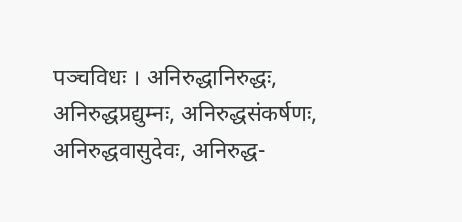पञ्चविधः । अनिरुद्धानिरुद्धः, अनिरुद्धप्रद्युम्नः, अनिरुद्धसंकर्षणः, अनिरुद्धवासुदेवः, अनिरुद्ध-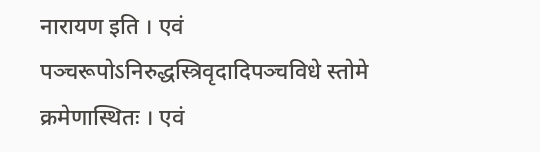नारायण इति । एवं पञ्चरूपोऽनिरुद्धस्त्रिवृदादिपञ्चविधे स्तोमे क्रमेणास्थितः । एवं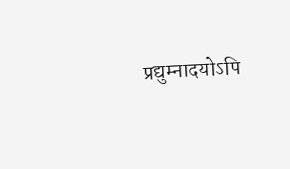प्रद्युम्नादयोऽपि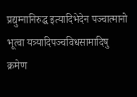प्रद्युम्नानिरुद्ध इत्यादिभेदेन पञ्चात्मानो भूत्वा यत्र्यादिपञ्चविधसामादिषु क्रमेण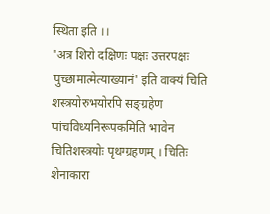स्थिता इति ।।
'अत्र शिरो दक्षिणः पक्षः उत्तरपक्षः पुच्छामात्मेत्याख्यानं' इति वाक्यं चिति शस्त्रयोरुभयोरपि सङ्ग्रहेण पांचविध्यनिरूपकमिति भावेन चितिशस्त्रयोः पृथग्ग्रहणम् । चितिः शेनाकारा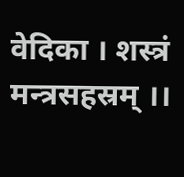वेदिका । शस्त्रं मन्त्रसहस्रम् ।।